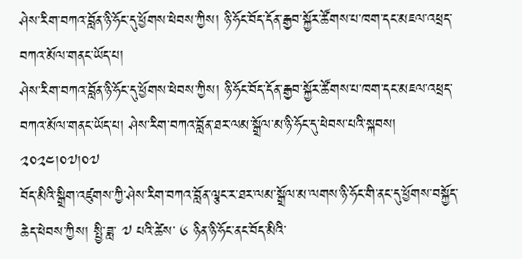ཤེས་རིག་བཀའ་བློན་ཉི་ཧོང་དུ་ཕྱོགས་ཕེབས་ཀྱིས། ཉི་ཧོང་བོད་དོན་རྒྱབ་སྐྱོར་ཚོགས་པ་ཁག་དང་མཇལ་འཕྲད་བཀའ་མོལ་གནང་ཡོད་པ།
ཤེས་རིག་བཀའ་བློན་ཉི་ཧོང་དུ་ཕྱོགས་ཕེབས་ཀྱིས། ཉི་ཧོང་བོད་དོན་རྒྱབ་སྐྱོར་ཚོགས་པ་ཁག་དང་མཇལ་འཕྲད་བཀའ་མོལ་གནང་ཡོད་པ། ཤེས་རིག་བཀའ་བློན་ཐར་ལམ་སྒྲོལ་མ་ཉི་ཧོང་དུ་ཕེབས་པའི་སྐབས། ༢༠༢༤།༠༧།༠༧
བོད་མིའི་སྒྲིག་འཛུགས་ཀྱི་ཤེས་རིག་བཀའ་བློན་ལྕང་ར་ཐར་ལམ་སྒྲོལ་མ་ལགས་ཉི་ཧོང་གི་ནང་དུ་ཕྱོགས་བསྐྱོད་ཆེད་ཕེབས་ཀྱིས། སྤྱི་ཟླ་ ༧ པའི་ཚེས་ ༦ ཉིན་ཉི་ཧོང་ནང་བོད་མིའི་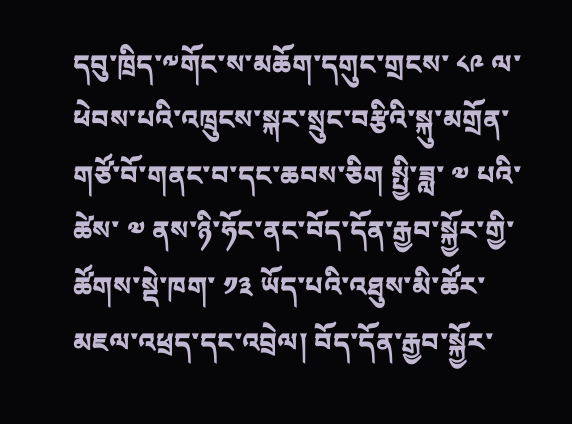དབུ་ཁྲིད་༸གོང་ས་མཆོག་དགུང་གྲངས་ ༨༩ ལ་ཕེབས་པའི་འཁྲུངས་སྐར་སྲུང་བརྩིའི་སྐུ་མགྲོན་གཙོ་བོ་གནང་བ་དང་ཆབས་ཅིག སྤྱི་ཟླ་ ༧ པའི་ཚེས་ ༧ ནས་ཉི་ཧོང་ནང་བོད་དོན་རྒྱབ་སྐྱོར་གྱི་ཚོགས་སྡེ་ཁག་ ༡༣ ཡོད་པའི་འཐུས་མི་ཚོར་མཇལ་འཕྲད་དང་འབྲེལ། བོད་དོན་རྒྱབ་སྐྱོར་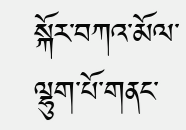སྐོར་བཀའ་མོལ་ལྷུག་པོ་གནང་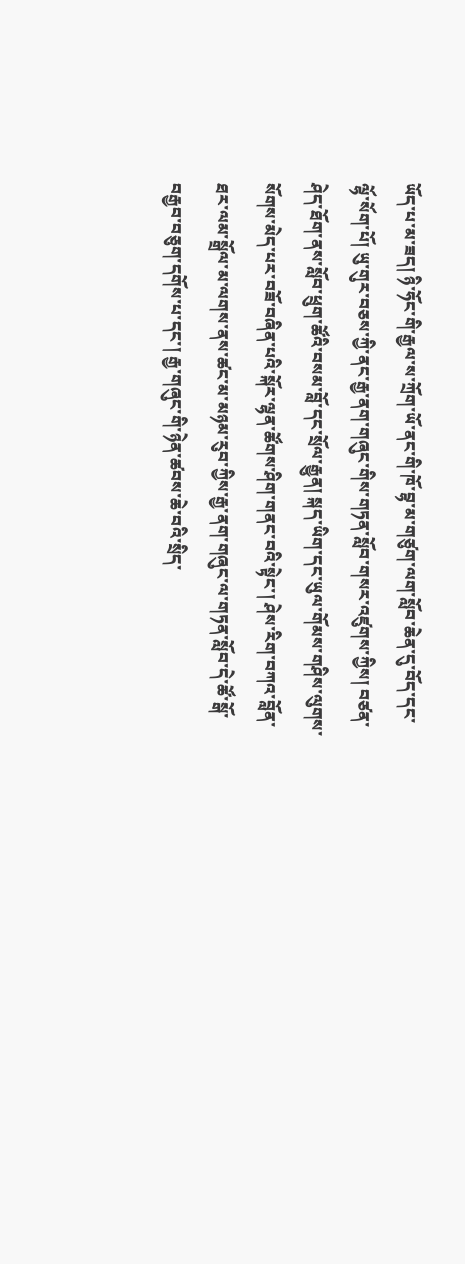ཡོད་པ་མ་ཟད། ཉི་ཧོང་གི་རྒྱལ་ས་ཀྲོག་ཡོ་ནང་གི་ཁོ་བྷ་མ་གཙུག་ལག་སློབ་ཆེན་དུ་བོད་དང་ལྷོ་སོག་པོ། ཡུ་གུར་བཅས་ཀྱི་ནང་རྒྱ་ནག་གཞུང་གིས་གཏན་སློབ་གསར་འཛུགས་ཀྱིས། བཙན་ཤེད་ཐོག་ནས་སློབ་ཕྲུག་ཚོའི་བསམ་བློ་དང་སྲོལ་རྒྱུན། སྐད་ཡིག་དང་ཡུལ་གོམས་གཤིས་ལུགས་སོགས་མེད་པར་བཟོ་བཞིན་པའི་སྐོར་ལྷན་ཚོགས་ཤིག་གནང་བའི་སྟེང་། ཤེས་རིག་བཀའ་བློན་ཐར་ལམ་སྒྲོལ་མ་ལགས་ནས་ཚང་མ་མཉམ་རུབ་ཀྱིས་རྒྱ་ནག་གཞུང་ལ་གཏན་སློབ་དེ་ཚོ་སྒོ་བརྒྱབ་བཅུག་དགོས་པ་དང་། རྒྱ་གཞུང་གི་ཉེན་ཚབས་ཆེ་བའི་སྲིད་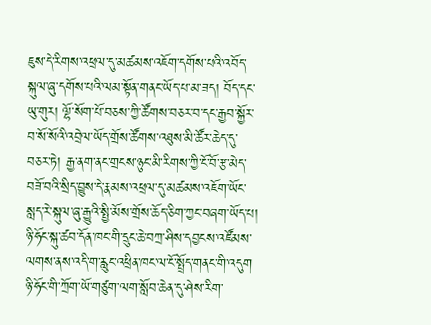ཇུས་དེ་རིགས་འཕྲལ་དུ་མཚམས་འཇོག་དགོས་པའི་འབོད་སྐུལ་ཞུ་དགོས་པའི་ལམ་སྟོན་གནང་ཡོད་པ་མ་ཟད། བོད་དང་ཡུ་གུར། ལྷོ་སོག་པོ་བཅས་ཀྱི་ཚོགས་བཅར་བ་དང་རྒྱབ་སྐྱོར་བ་སོ་སོའི་འབྲེལ་ཡོད་གྲོས་ཚོགས་འཐུས་མི་ཚོར་ཆེད་དུ་བཅར་ཏེ། རྒྱ་ནག་ནང་གྲངས་ཉུང་མི་རིགས་ཀྱི་ངོ་བོ་རྩ་མེད་བཟོ་བའི་སྲིད་བྱུས་དེ་རྣམས་འཕྲལ་དུ་མཚམས་འཇོག་ཡོང་སླད་རེ་སྐུལ་ཞུ་རྒྱུའི་སྤྱི་མོས་གྲོས་ཆོད་ཅིག་ཀྱང་བཞག་ཡོད་པ། ཉི་ཧོང་སྐུ་ཚབ་དོན་ཁང་གི་དྲུང་ཆེ་བཀྲ་ཤིས་དབྱངས་འཛོམས་ལགས་ནས་འདི་ག་རླུང་འཕྲིན་ཁང་ལ་ངོ་སྤྲོད་གནང་གི་འདུག
ཉི་ཧོང་གི་ཀྲོག་ཡོ་གཙུག་ལག་སློབ་ཆེན་དུ་ཤེས་རིག་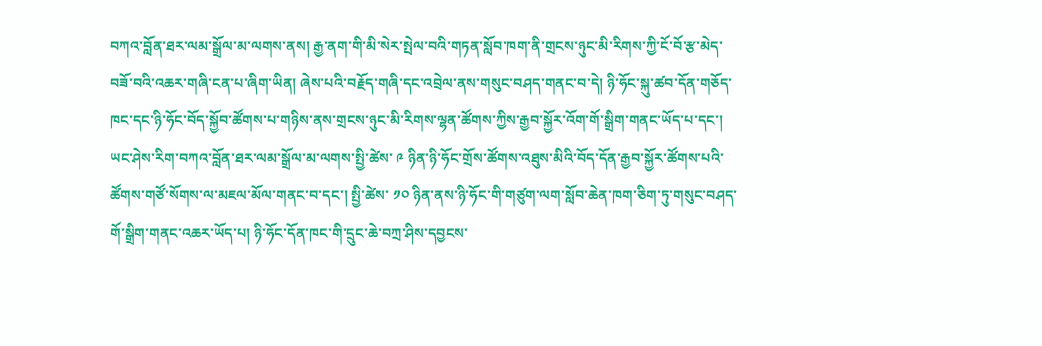བཀའ་བློན་ཐར་ལམ་སྒྲོལ་མ་ལགས་ནས། རྒྱ་ནག་གི་མི་སེར་སྤེལ་བའི་གཏན་སློབ་ཁག་ནི་གྲངས་ཉུང་མི་རིགས་ཀྱི་ངོ་བོ་རྩ་མེད་བཟོ་བའི་འཆར་གཞི་ངན་པ་ཞིག་ཡིན། ཞེས་པའི་བརྗོད་གཞི་དང་འབྲེལ་ནས་གསུང་བཤད་གནང་བ་དེ། ཉི་ཧོང་སྐུ་ཚབ་དོན་གཅོད་ཁང་དང་ཉི་ཧོང་བོད་སྐྱོབ་ཚོགས་པ་གཉིས་ནས་གྲངས་ཉུང་མི་རིགས་ལྷན་ཚོགས་ཀྱིས་རྒྱབ་སྐྱོར་འོག་གོ་སྒྲིག་གནང་ཡོད་པ་དང་། ཡང་ཤེས་རིག་བཀའ་བློན་ཐར་ལམ་སྒྲོལ་མ་ལགས་སྤྱི་ཚེས་ ༩ ཉིན་ཉི་ཧོང་གྲོས་ཚོགས་འཐུས་མིའི་བོད་དོན་རྒྱབ་སྐྱོར་ཚོགས་པའི་ཚོགས་གཙོ་སོགས་ལ་མཇལ་མོལ་གནང་བ་དང་། སྤྱི་ཚེས་ ༡༠ ཉིན་ནས་ཉི་ཧོང་གི་གཙུག་ལག་སློབ་ཆེན་ཁག་ཅིག་ཏུ་གསུང་བཤད་གོ་སྒྲིག་གནང་འཆར་ཡོད་པ། ཉི་ཧོང་དོན་ཁང་གི་དྲུང་ཆེ་བཀྲ་ཤིས་དབྱངས་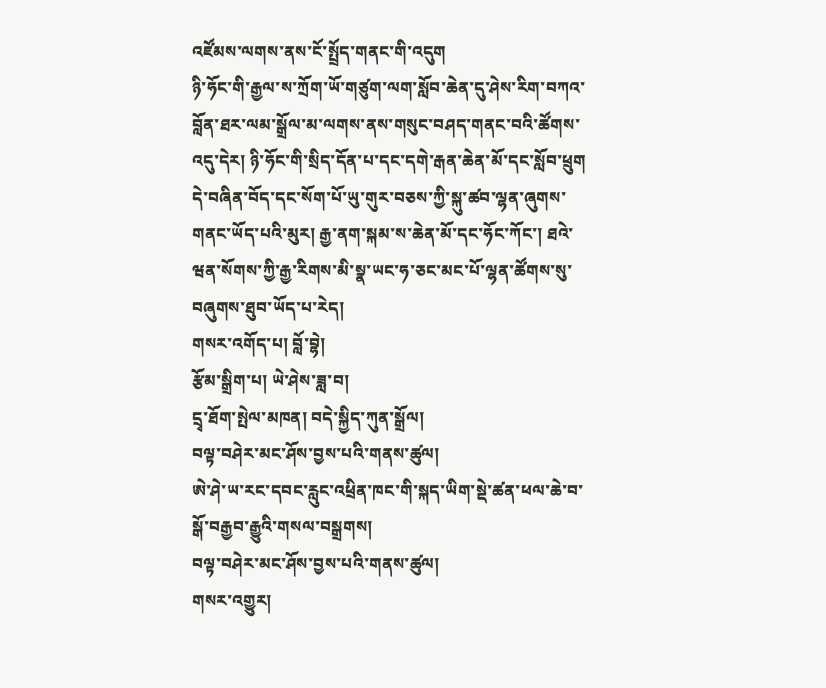འཛོམས་ལགས་ནས་ངོ་སྤྲོད་གནང་གི་འདུག
ཉི་ཧོང་གི་རྒྱལ་ས་ཀྲོག་ཡོ་གཙུག་ལག་སློབ་ཆེན་དུ་ཤེས་རིག་བཀའ་བློན་ཐར་ལམ་སྒྲོལ་མ་ལགས་ནས་གསུང་བཤད་གནང་བའི་ཚོགས་འདུ་དེར། ཉི་ཧོང་གི་སྲིད་དོན་པ་དང་དགེ་རྒན་ཆེན་མོ་དང་སློབ་ཕྲུག དེ་བཞིན་བོད་དང་སོག་པོ་ཡུ་གུར་བཅས་ཀྱི་སྐུ་ཚབ་ལྷན་ཞུགས་གནང་ཡོད་པའི་མུར། རྒྱ་ནག་སྐམ་ས་ཆེན་མོ་དང་ཧོང་ཀོང་། ཐའེ་ཝན་སོགས་ཀྱི་རྒྱ་རིགས་མི་སྣ་ཡང་ཧ་ཅང་མང་པོ་ལྷན་ཚོགས་སུ་བཞུགས་ཐུབ་ཡོད་པ་རེད།
གསར་འགོད་པ། བློ་བྷེ།
རྩོམ་སྒྲིག་པ། ཡེ་ཤེས་ཟླ་བ།
དྲྭ་ཐོག་སྤེལ་མཁན། བདེ་སྐྱིད་ཀུན་སྒྲོལ།
བལྟ་བཤེར་མང་ཤོས་བྱས་པའི་གནས་ཚུལ།
ཨེ་ཤེ་ཡ་རང་དབང་རླུང་འཕྲིན་ཁང་གི་སྐད་ཡིག་སྡེ་ཚན་ཕལ་ཆེ་བ་སྒོ་བརྒྱབ་རྒྱུའི་གསལ་བསྒྲགས།
བལྟ་བཤེར་མང་ཤོས་བྱས་པའི་གནས་ཚུལ།
གསར་འགྱུར།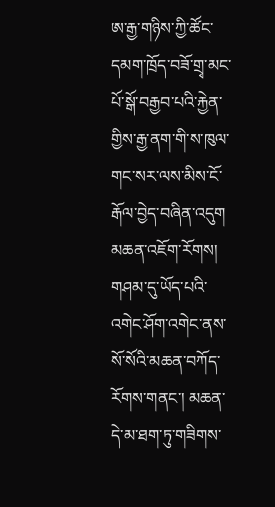ཨ་རྒྱ་གཉིས་ཀྱི་ཚོང་དམག་ཁྲོད་བཟོ་གྲྭ་མང་པོ་སྒོ་བརྒྱབ་པའི་རྐྱེན་གྱིས་རྒྱ་ནག་གི་ས་ཁུལ་གང་སར་ལས་མིས་ངོ་རྒོལ་བྱེད་བཞིན་འདུག
མཆན་འཇོག་རོགས།
གཤམ་དུ་ཡོད་པའི་འགེང་ཤོག་འགེང་ནས་སོ་སོའི་མཆན་བཀོད་རོགས་གནང་། མཆན་དེ་མ་ཐག་ཏུ་གཟིགས་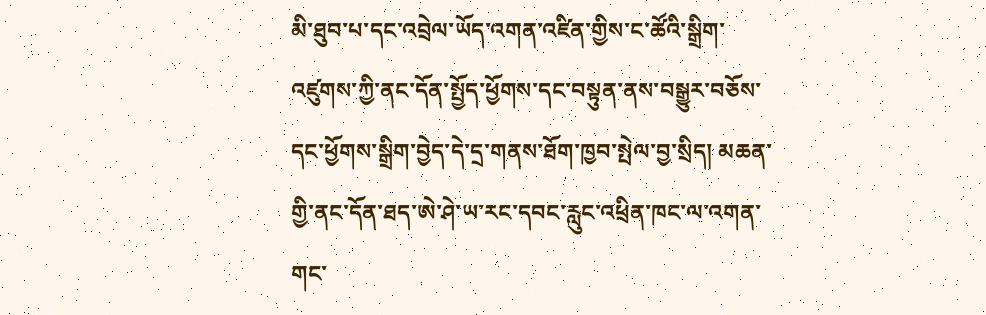མི་ཐུབ་པ་དང་འབྲེལ་ཡོད་འགན་འཛིན་གྱིས་ང་ཚོའི་སྒྲིག་འཛུགས་ཀྱི་ནང་དོན་སྤྱོད་ཕྱོགས་དང་བསྟུན་ནས་བསྒྱུར་བཅོས་དང་ཕྱོགས་སྒྲིག་བྱེད་དེ་དྲ་གནས་ཐོག་ཁྱབ་སྤེལ་བྱ་སྲིད། མཆན་གྱི་ནང་དོན་ཐད་ཨེ་ཤེ་ཡ་རང་དབང་རླུང་འཕྲིན་ཁང་ལ་འགན་གང་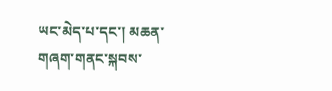ཡང་མེད་པ་དང་། མཆན་གཞག་གནང་སྐབས་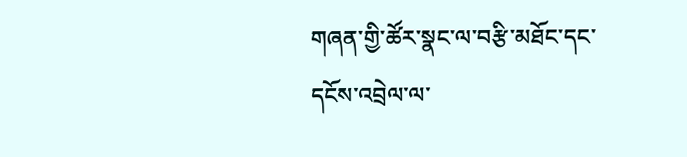གཞན་གྱི་ཚོར་སྣང་ལ་བརྩི་མཐོང་དང་དངོས་འབྲེལ་ལ་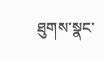ཐུགས་སྣང་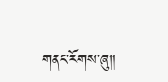གནང་རོགས་ཞུ༎